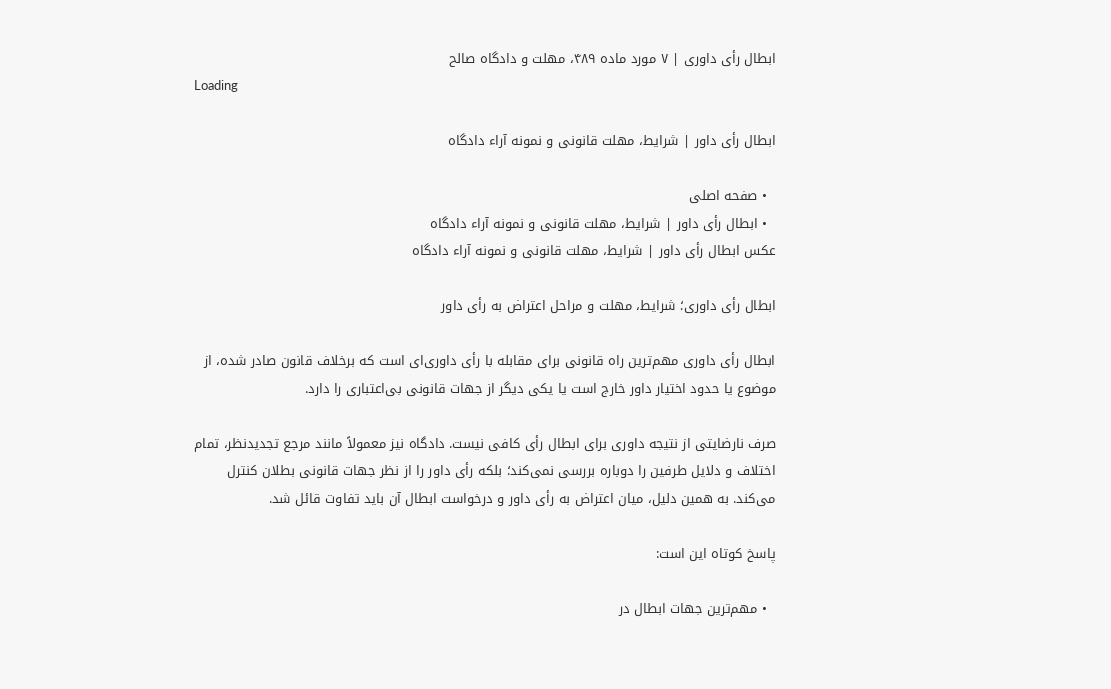ابطال رأی داوری | ۷ مورد ماده ۴۸۹، مهلت و دادگاه صالح
Loading

ابطال رأی داور | شرایط، مهلت قانونی و نمونه آراء دادگاه

  • صفحه اصلی
  • ابطال رأی داور | شرایط، مهلت قانونی و نمونه آراء دادگاه
عکس ابطال رأی داور | شرایط، مهلت قانونی و نمونه آراء دادگاه

ابطال رأی داوری؛ شرایط، مهلت و مراحل اعتراض به رأی داور

ابطال رأی داوری مهم‌ترین راه قانونی برای مقابله با رأی داوری‌ای است که برخلاف قانون صادر شده، از موضوع یا حدود اختیار داور خارج است یا یکی دیگر از جهات قانونی بی‌اعتباری را دارد.

صرف نارضایتی از نتیجه داوری برای ابطال رأی کافی نیست. دادگاه نیز معمولاً مانند مرجع تجدیدنظر، تمام اختلاف و دلایل طرفین را دوباره بررسی نمی‌کند؛ بلکه رأی داور را از نظر جهات قانونی بطلان کنترل می‌کند. به همین دلیل، میان اعتراض به رأی داور و درخواست ابطال آن باید تفاوت قائل شد.

پاسخ کوتاه این است:

  • مهم‌ترین جهات ابطال در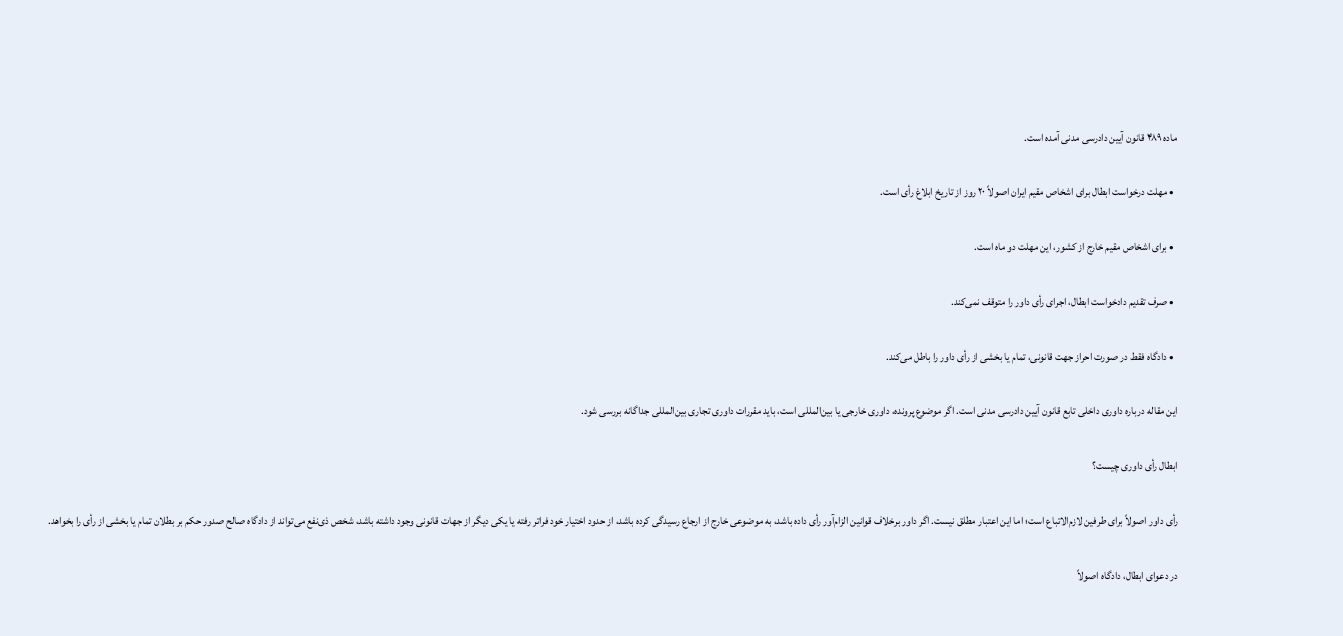ماده ۴۸۹ قانون آیین دادرسی مدنی آمده است.

  • مهلت درخواست ابطال برای اشخاص مقیم ایران اصولاً ۲۰ روز از تاریخ ابلاغ رأی است.

  • برای اشخاص مقیم خارج از کشور، این مهلت دو ماه است.

  • صرف تقدیم دادخواست ابطال، اجرای رأی داور را متوقف نمی‌کند.

  • دادگاه فقط در صورت احراز جهت قانونی، تمام یا بخشی از رأی داور را باطل می‌کند.

این مقاله درباره داوری داخلی تابع قانون آیین دادرسی مدنی است. اگر موضوع پرونده، داوری خارجی یا بین‌المللی است، باید مقررات داوری تجاری بین‌المللی جداگانه بررسی شود.

ابطال رأی داوری چیست؟

رأی داور اصولاً برای طرفین لازم‌الاتباع است؛ اما این اعتبار مطلق نیست. اگر داور برخلاف قوانین الزام‌آور رأی داده باشد، به موضوعی خارج از ارجاع رسیدگی کرده باشد، از حدود اختیار خود فراتر رفته یا یکی دیگر از جهات قانونی وجود داشته باشد، شخص ذی‌نفع می‌تواند از دادگاه صالح صدور حکم بر بطلان تمام یا بخشی از رأی را بخواهد.

در دعوای ابطال، دادگاه اصولاً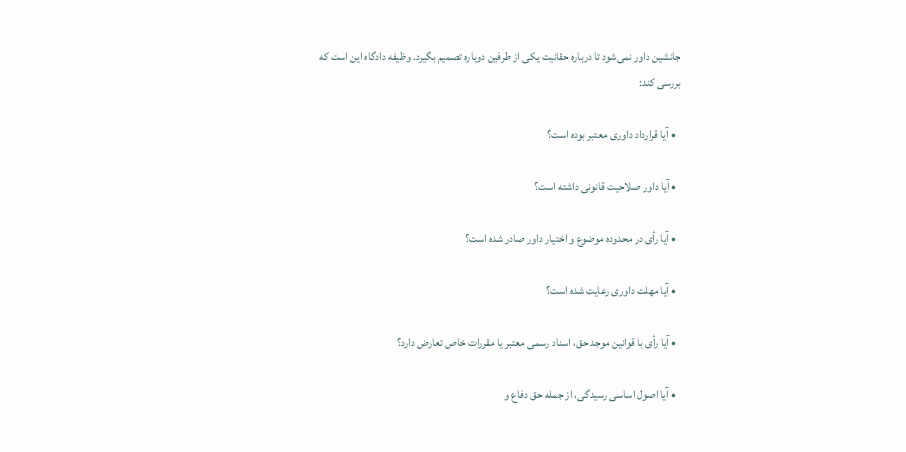جانشین داور نمی‌شود تا درباره حقانیت یکی از طرفین دوباره تصمیم بگیرد. وظیفه دادگاه این است که بررسی کند:

  • آیا قرارداد داوری معتبر بوده است؟

  • آیا داور صلاحیت قانونی داشته است؟

  • آیا رأی در محدوده موضوع و اختیار داور صادر شده است؟

  • آیا مهلت داوری رعایت شده است؟

  • آیا رأی با قوانین موجد حق، اسناد رسمی معتبر یا مقررات خاص تعارض دارد؟

  • آیا اصول اساسی رسیدگی، از جمله حق دفاع و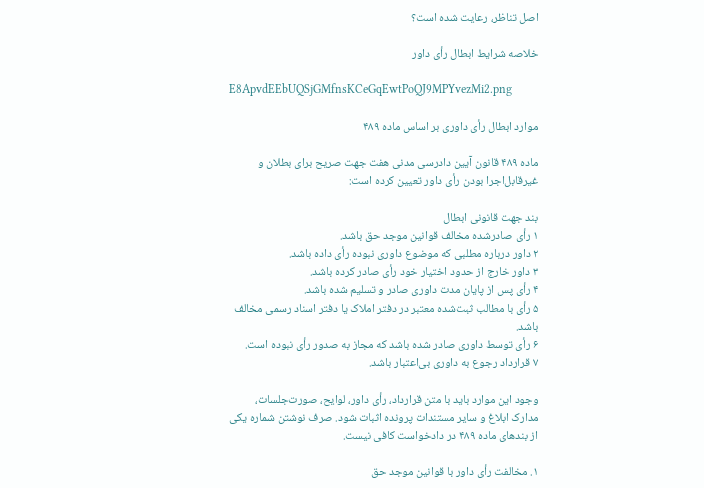اصل تناظر، رعایت شده است؟

خلاصه شرایط ابطال رأی داور

E8ApvdEEbUQSjGMfnsKCeGqEwtPoQJ9MPYvezMi2.png

موارد ابطال رأی داوری بر اساس ماده ۴۸۹

ماده ۴۸۹ قانون آیین دادرسی مدنی هفت جهت صریح برای بطلان و غیرقابل‌اجرا بودن رأی داور تعیین کرده است:

بند جهت قانونی ابطال
۱ رأی صادرشده مخالف قوانین موجد حق باشد.
۲ داور درباره مطلبی که موضوع داوری نبوده رأی داده باشد.
۳ داور خارج از حدود اختیار خود رأی صادر کرده باشد.
۴ رأی پس از پایان مدت داوری صادر و تسلیم شده باشد.
۵ رأی با مطالب ثبت‌شده معتبر در دفتر املاک یا دفتر اسناد رسمی مخالف باشد.
۶ رأی توسط داوری صادر شده باشد که مجاز به صدور رأی نبوده است.
۷ قرارداد رجوع به داوری بی‌اعتبار باشد.

وجود این موارد باید با متن قرارداد، رأی داور، لوایح، صورت‌جلسات، مدارک ابلاغ و سایر مستندات پرونده اثبات شود. صرف نوشتن شماره یکی از بندهای ماده ۴۸۹ در دادخواست کافی نیست.

۱. مخالفت رأی داور با قوانین موجد حق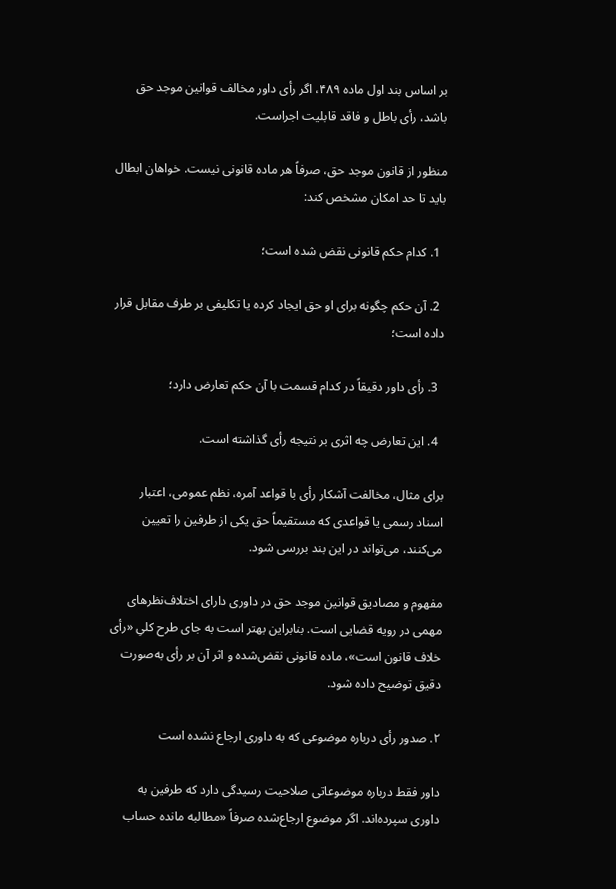بر اساس بند اول ماده ۴۸۹، اگر رأی داور مخالف قوانین موجد حق باشد، رأی باطل و فاقد قابلیت اجراست.

منظور از قانون موجد حق، صرفاً هر ماده قانونی نیست. خواهان ابطال باید تا حد امکان مشخص کند:

  1. کدام حکم قانونی نقض شده است؛

  2. آن حکم چگونه برای او حق ایجاد کرده یا تکلیفی بر طرف مقابل قرار داده است؛

  3. رأی داور دقیقاً در کدام قسمت با آن حکم تعارض دارد؛

  4. این تعارض چه اثری بر نتیجه رأی گذاشته است.

برای مثال، مخالفت آشکار رأی با قواعد آمره، نظم عمومی، اعتبار اسناد رسمی یا قواعدی که مستقیماً حق یکی از طرفین را تعیین می‌کنند، می‌تواند در این بند بررسی شود.

مفهوم و مصادیق قوانین موجد حق در داوری دارای اختلاف‌نظرهای مهمی در رویه قضایی است. بنابراین بهتر است به جای طرح کلیِ «رأی خلاف قانون است»، ماده قانونی نقض‌شده و اثر آن بر رأی به‌صورت دقیق توضیح داده شود.

۲. صدور رأی درباره موضوعی که به داوری ارجاع نشده است

داور فقط درباره موضوعاتی صلاحیت رسیدگی دارد که طرفین به داوری سپرده‌اند. اگر موضوع ارجاع‌شده صرفاً «مطالبه مانده حساب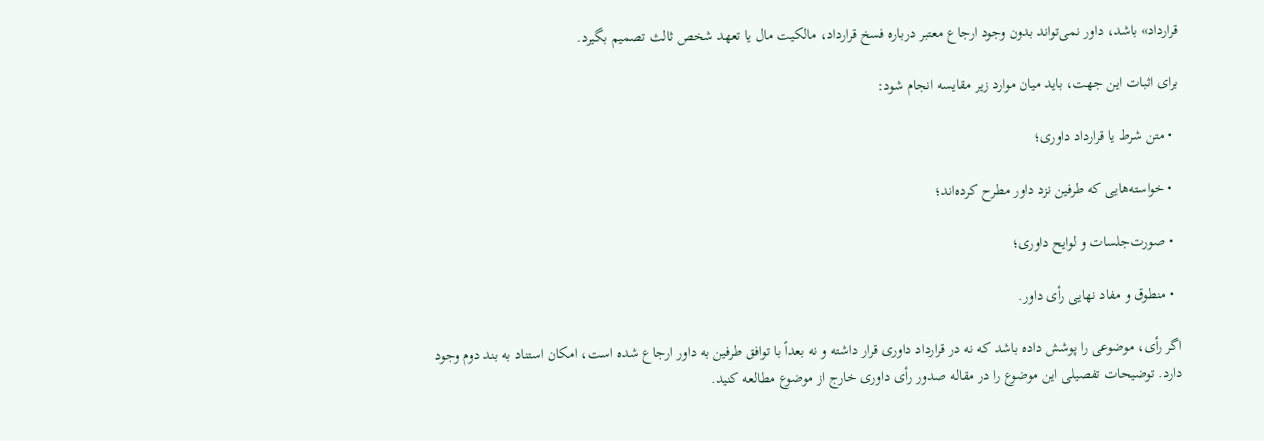قرارداد» باشد، داور نمی‌تواند بدون وجود ارجاع معتبر درباره فسخ قرارداد، مالکیت مال یا تعهد شخص ثالث تصمیم بگیرد.

برای اثبات این جهت، باید میان موارد زیر مقایسه انجام شود:

  • متن شرط یا قرارداد داوری؛

  • خواسته‌هایی که طرفین نزد داور مطرح کرده‌اند؛

  • صورت‌جلسات و لوایح داوری؛

  • منطوق و مفاد نهایی رأی داور.

اگر رأی، موضوعی را پوشش داده باشد که نه در قرارداد داوری قرار داشته و نه بعداً با توافق طرفین به داور ارجاع شده است، امکان استناد به بند دوم وجود دارد. توضیحات تفصیلی این موضوع را در مقاله صدور رأی داوری خارج از موضوع مطالعه کنید.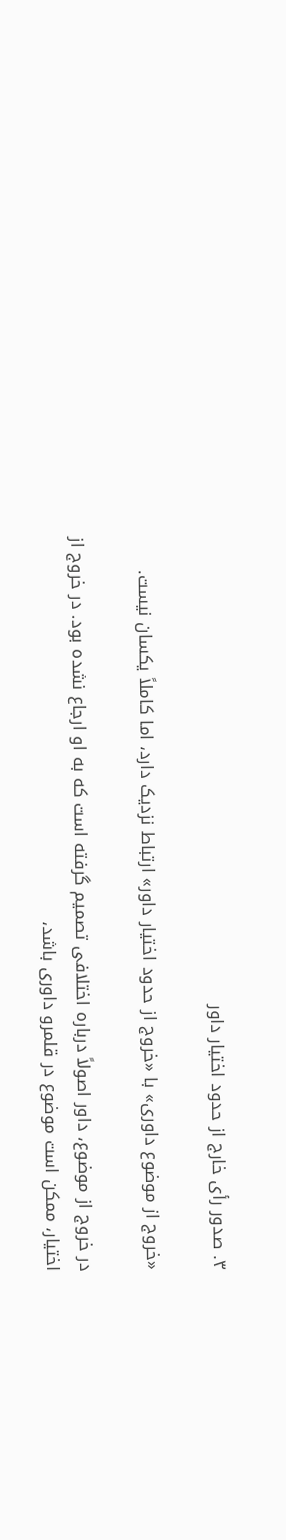۳. صدور رأی خارج از حدود اختیار داور

«خروج از موضوع داوری» با «خروج از حدود اختیار داور» ارتباط نزدیک دارد، اما کاملاً یکسان نیست.

در خروج از موضوع، داور اصولاً درباره اختلافی تصمیم گرفته است که به او ارجاع نشده بود. در خروج از اختیار، ممکن است موضوع در قلمرو داوری باشد،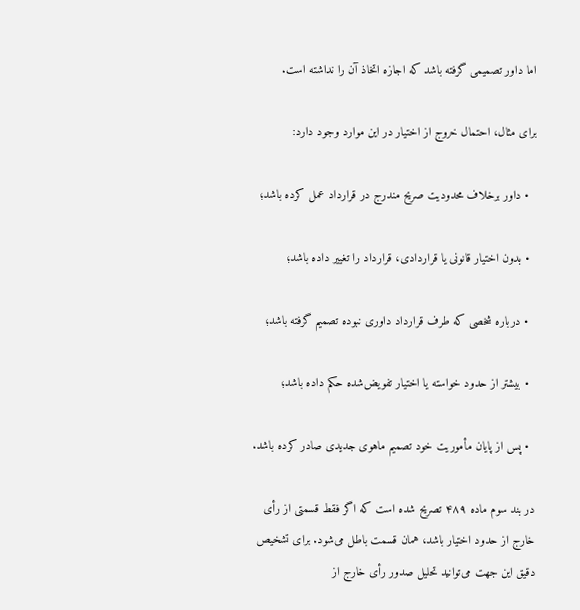اما داور تصمیمی گرفته باشد که اجازه اتخاذ آن را نداشته است.

برای مثال، احتمال خروج از اختیار در این موارد وجود دارد:

  • داور برخلاف محدودیت صریح مندرج در قرارداد عمل کرده باشد؛

  • بدون اختیار قانونی یا قراردادی، قرارداد را تغییر داده باشد؛

  • درباره شخصی که طرف قرارداد داوری نبوده تصمیم گرفته باشد؛

  • بیشتر از حدود خواسته یا اختیار تفویض‌شده حکم داده باشد؛

  • پس از پایان مأموریت خود تصمیم ماهوی جدیدی صادر کرده باشد.

در بند سوم ماده ۴۸۹ تصریح شده است که اگر فقط قسمتی از رأی خارج از حدود اختیار باشد، همان قسمت باطل می‌شود. برای تشخیص دقیق این جهت می‌توانید تحلیل صدور رأی خارج از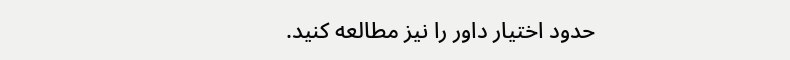حدود اختیار داور را نیز مطالعه کنید.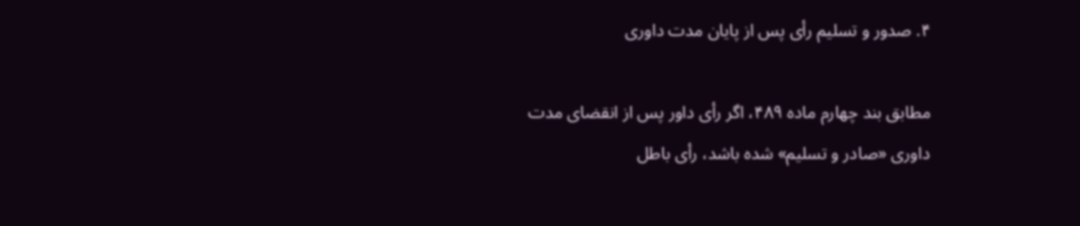۴. صدور و تسلیم رأی پس از پایان مدت داوری

مطابق بند چهارم ماده ۴۸۹، اگر رأی داور پس از انقضای مدت داوری «صادر و تسلیم» شده باشد، رأی باطل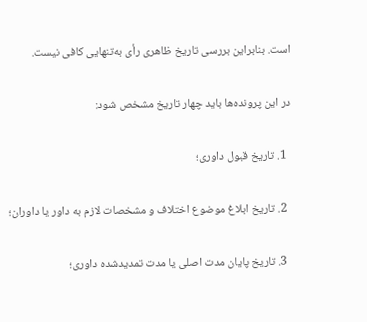است. بنابراین بررسی تاریخ ظاهری رأی به‌تنهایی کافی نیست.

در این پرونده‌ها باید چهار تاریخ مشخص شود:

  1. تاریخ قبول داوری؛

  2. تاریخ ابلاغ موضوع اختلاف و مشخصات لازم به داور یا داوران؛

  3. تاریخ پایان مدت اصلی یا مدت تمدیدشده داوری؛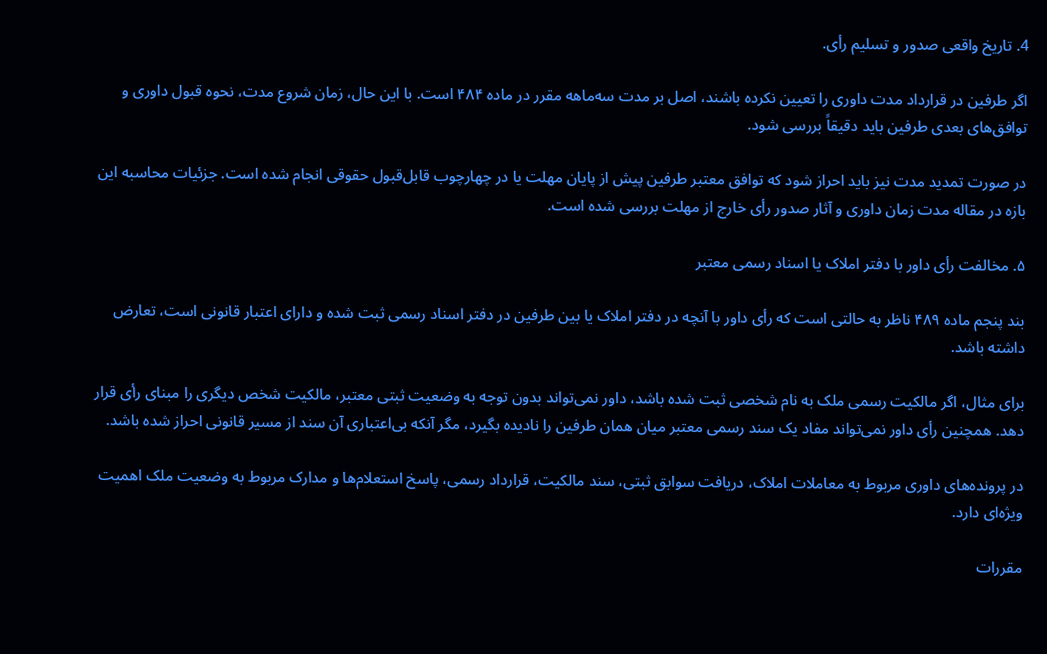4. تاریخ واقعی صدور و تسلیم رأی.

اگر طرفین در قرارداد مدت داوری را تعیین نکرده باشند، اصل بر مدت سه‌ماهه مقرر در ماده ۴۸۴ است. با این حال، زمان شروع مدت، نحوه قبول داوری و توافق‌های بعدی طرفین باید دقیقاً بررسی شود.

در صورت تمدید مدت نیز باید احراز شود که توافق معتبر طرفین پیش از پایان مهلت یا در چهارچوب قابل‌قبول حقوقی انجام شده است. جزئیات محاسبه این بازه در مقاله مدت زمان داوری و آثار صدور رأی خارج از مهلت بررسی شده است.

۵. مخالفت رأی داور با دفتر املاک یا اسناد رسمی معتبر

بند پنجم ماده ۴۸۹ ناظر به حالتی است که رأی داور با آنچه در دفتر املاک یا بین طرفین در دفتر اسناد رسمی ثبت شده و دارای اعتبار قانونی است، تعارض داشته باشد.

برای مثال، اگر مالکیت رسمی ملک به نام شخصی ثبت شده باشد، داور نمی‌تواند بدون توجه به وضعیت ثبتی معتبر، مالکیت شخص دیگری را مبنای رأی قرار دهد. همچنین رأی داور نمی‌تواند مفاد یک سند رسمی معتبر میان همان طرفین را نادیده بگیرد، مگر آنکه بی‌اعتباری آن سند از مسیر قانونی احراز شده باشد.

در پرونده‌های داوری مربوط به معاملات املاک، دریافت سوابق ثبتی، سند مالکیت، قرارداد رسمی، پاسخ استعلام‌ها و مدارک مربوط به وضعیت ملک اهمیت ویژه‌ای دارد.

مقررات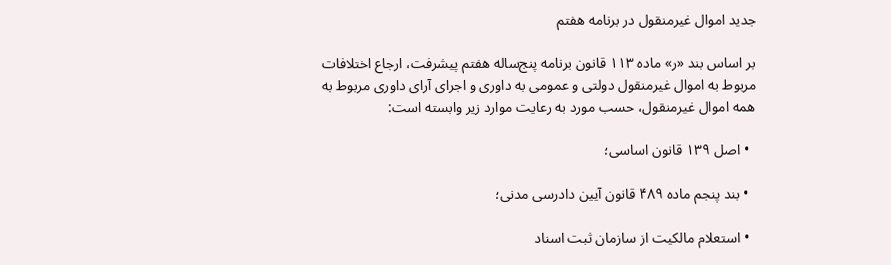جدید اموال غیرمنقول در برنامه هفتم

بر اساس بند «ر» ماده ۱۱۳ قانون برنامه پنج‌ساله هفتم پیشرفت، ارجاع اختلافات مربوط به اموال غیرمنقول دولتی و عمومی به داوری و اجرای آرای داوری مربوط به همه اموال غیرمنقول، حسب مورد به رعایت موارد زیر وابسته است:

  • اصل ۱۳۹ قانون اساسی؛

  • بند پنجم ماده ۴۸۹ قانون آیین دادرسی مدنی؛

  • استعلام مالکیت از سازمان ثبت اسناد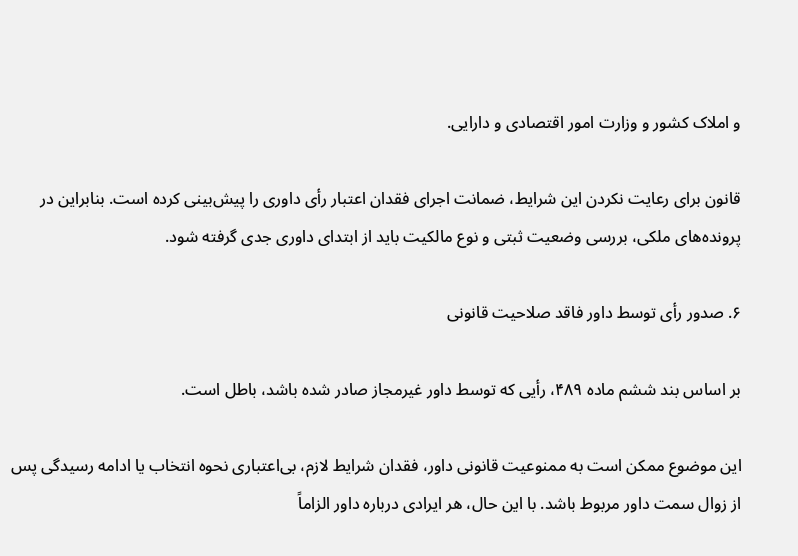و املاک کشور و وزارت امور اقتصادی و دارایی.

قانون برای رعایت نکردن این شرایط، ضمانت اجرای فقدان اعتبار رأی داوری را پیش‌بینی کرده است. بنابراین در پرونده‌های ملکی، بررسی وضعیت ثبتی و نوع مالکیت باید از ابتدای داوری جدی گرفته شود.

۶. صدور رأی توسط داور فاقد صلاحیت قانونی

بر اساس بند ششم ماده ۴۸۹، رأیی که توسط داور غیرمجاز صادر شده باشد، باطل است.

این موضوع ممکن است به ممنوعیت قانونی داور، فقدان شرایط لازم، بی‌اعتباری نحوه انتخاب یا ادامه رسیدگی پس از زوال سمت داور مربوط باشد. با این حال، هر ایرادی درباره داور الزاماً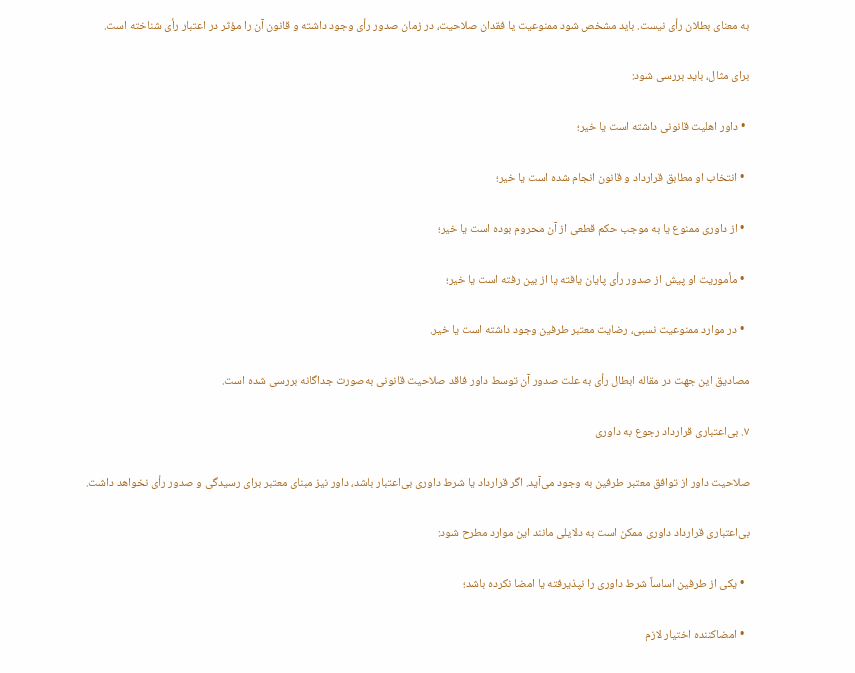به معنای بطلان رأی نیست. باید مشخص شود ممنوعیت یا فقدان صلاحیت، در زمان صدور رأی وجود داشته و قانون آن را مؤثر در اعتبار رأی شناخته است.

برای مثال، باید بررسی شود:

  • داور اهلیت قانونی داشته است یا خیر؛

  • انتخاب او مطابق قرارداد و قانون انجام شده است یا خیر؛

  • از داوری ممنوع یا به موجب حکم قطعی از آن محروم بوده است یا خیر؛

  • مأموریت او پیش از صدور رأی پایان یافته یا از بین رفته است یا خیر؛

  • در موارد ممنوعیت نسبی، رضایت معتبر طرفین وجود داشته است یا خیر.

مصادیق این جهت در مقاله ابطال رأی به علت صدور آن توسط داور فاقد صلاحیت قانونی به‌صورت جداگانه بررسی شده است.

۷. بی‌اعتباری قرارداد رجوع به داوری

صلاحیت داور از توافق معتبر طرفین به وجود می‌آید. اگر قرارداد یا شرط داوری بی‌اعتبار باشد، داور نیز مبنای معتبر برای رسیدگی و صدور رأی نخواهد داشت.

بی‌اعتباری قرارداد داوری ممکن است به دلایلی مانند این موارد مطرح شود:

  • یکی از طرفین اساساً شرط داوری را نپذیرفته یا امضا نکرده باشد؛

  • امضاکننده اختیار لازم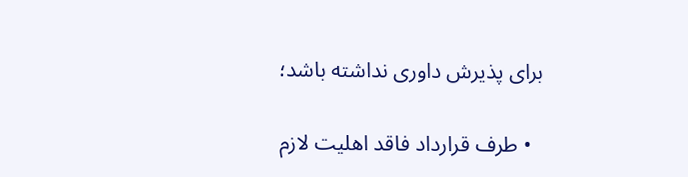برای پذیرش داوری نداشته باشد؛

  • طرف قرارداد فاقد اهلیت لازم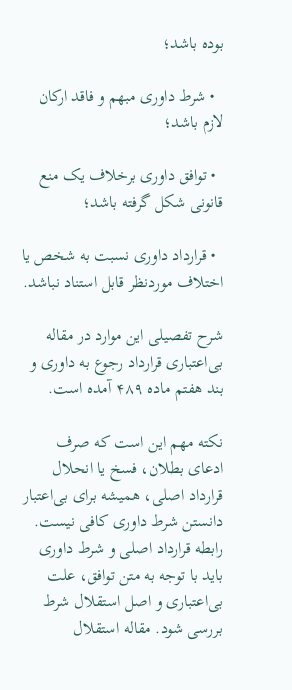بوده باشد؛

  • شرط داوری مبهم و فاقد ارکان لازم باشد؛

  • توافق داوری برخلاف یک منع قانونی شکل گرفته باشد؛

  • قرارداد داوری نسبت به شخص یا اختلاف موردنظر قابل استناد نباشد.

شرح تفصیلی این موارد در مقاله بی‌اعتباری قرارداد رجوع به داوری و بند هفتم ماده ۴۸۹ آمده است.

نکته مهم این است که صرف ادعای بطلان، فسخ یا انحلال قرارداد اصلی، همیشه برای بی‌اعتبار دانستن شرط داوری کافی نیست. رابطه قرارداد اصلی و شرط داوری باید با توجه به متن توافق، علت بی‌اعتباری و اصل استقلال شرط بررسی شود. مقاله استقلال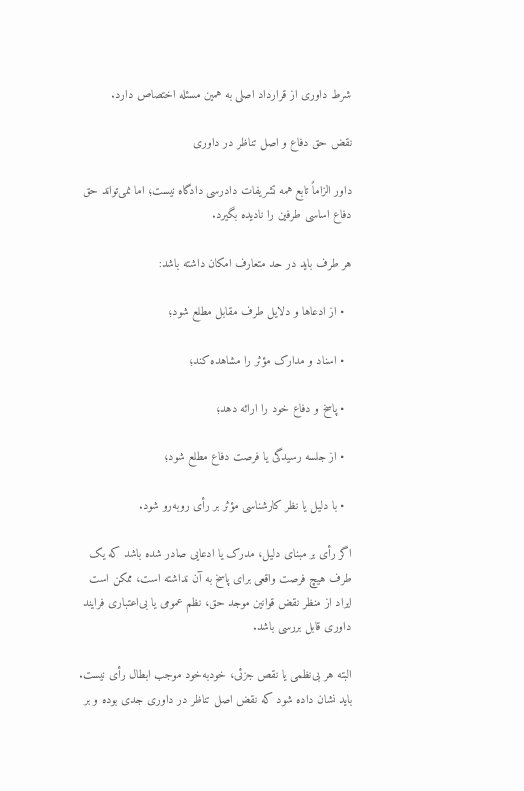شرط داوری از قرارداد اصلی به همین مسئله اختصاص دارد.

نقض حق دفاع و اصل تناظر در داوری

داور الزاماً تابع همه تشریفات دادرسی دادگاه نیست؛ اما نمی‌تواند حق دفاع اساسی طرفین را نادیده بگیرد.

هر طرف باید در حد متعارف امکان داشته باشد:

  • از ادعاها و دلایل طرف مقابل مطلع شود؛

  • اسناد و مدارک مؤثر را مشاهده کند؛

  • پاسخ و دفاع خود را ارائه دهد؛

  • از جلسه رسیدگی یا فرصت دفاع مطلع شود؛

  • با دلیل یا نظر کارشناسی مؤثر بر رأی روبه‌رو شود.

اگر رأی بر مبنای دلیل، مدرک یا ادعایی صادر شده باشد که یک طرف هیچ فرصت واقعی برای پاسخ به آن نداشته است، ممکن است ایراد از منظر نقض قوانین موجد حق، نظم عمومی یا بی‌اعتباری فرایند داوری قابل بررسی باشد.

البته هر بی‌نظمی یا نقص جزئی، خودبه‌خود موجب ابطال رأی نیست. باید نشان داده شود که نقض اصل تناظر در داوری جدی بوده و بر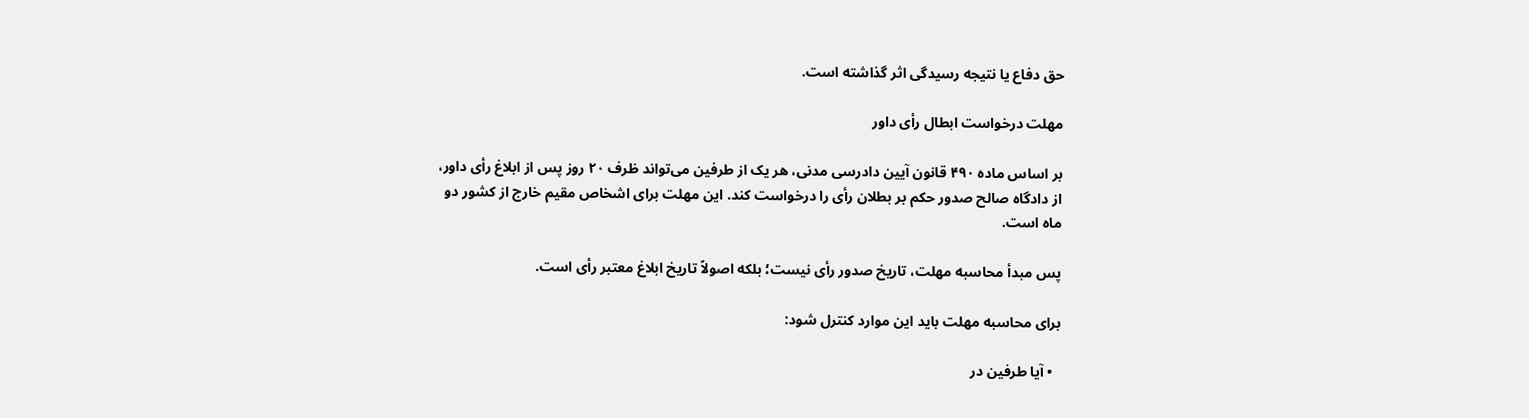حق دفاع یا نتیجه رسیدگی اثر گذاشته است.

مهلت درخواست ابطال رأی داور

بر اساس ماده ۴۹۰ قانون آیین دادرسی مدنی، هر یک از طرفین می‌تواند ظرف ۲۰ روز پس از ابلاغ رأی داور، از دادگاه صالح صدور حکم بر بطلان رأی را درخواست کند. این مهلت برای اشخاص مقیم خارج از کشور دو ماه است.

پس مبدأ محاسبه مهلت، تاریخ صدور رأی نیست؛ بلکه اصولاً تاریخ ابلاغ معتبر رأی است.

برای محاسبه مهلت باید این موارد کنترل شود:

  • آیا طرفین در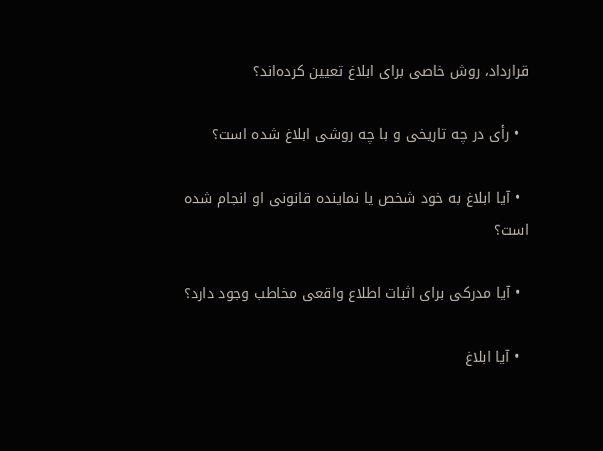قرارداد، روش خاصی برای ابلاغ تعیین کرده‌اند؟

  • رأی در چه تاریخی و با چه روشی ابلاغ شده است؟

  • آیا ابلاغ به خود شخص یا نماینده قانونی او انجام شده است؟

  • آیا مدرکی برای اثبات اطلاع واقعی مخاطب وجود دارد؟

  • آیا ابلاغ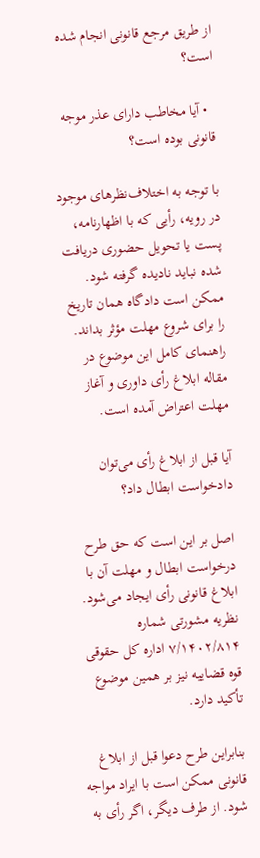از طریق مرجع قانونی انجام شده است؟

  • آیا مخاطب دارای عذر موجه قانونی بوده است؟

با توجه به اختلاف‌نظرهای موجود در رویه، رأیی که با اظهارنامه، پست یا تحویل حضوری دریافت شده نباید نادیده گرفته شود. ممکن است دادگاه همان تاریخ را برای شروع مهلت مؤثر بداند. راهنمای کامل این موضوع در مقاله ابلاغ رأی داوری و آغاز مهلت اعتراض آمده است.

آیا قبل از ابلاغ رأی می‌توان دادخواست ابطال داد؟

اصل بر این است که حق طرح درخواست ابطال و مهلت آن با ابلاغ قانونی رأی ایجاد می‌شود. نظریه مشورتی شماره ۷/۱۴۰۲/۸۱۴ اداره کل حقوقی قوه قضاییه نیز بر همین موضوع تأکید دارد.

بنابراین طرح دعوا قبل از ابلاغ قانونی ممکن است با ایراد مواجه شود. از طرف دیگر، اگر رأی به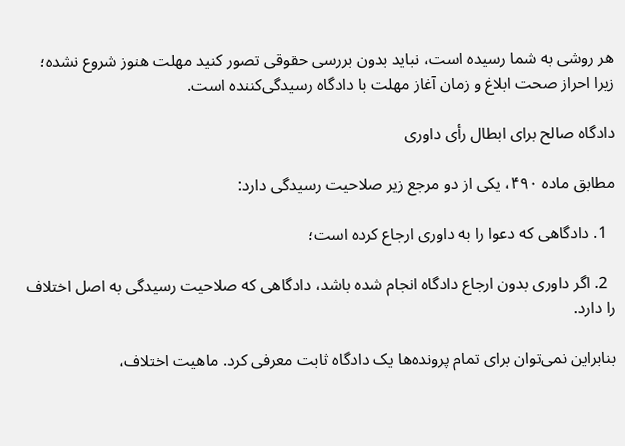هر روشی به شما رسیده است، نباید بدون بررسی حقوقی تصور کنید مهلت هنوز شروع نشده؛ زیرا احراز صحت ابلاغ و زمان آغاز مهلت با دادگاه رسیدگی‌کننده است.

دادگاه صالح برای ابطال رأی داوری

مطابق ماده ۴۹۰، یکی از دو مرجع زیر صلاحیت رسیدگی دارد:

  1. دادگاهی که دعوا را به داوری ارجاع کرده است؛

  2. اگر داوری بدون ارجاع دادگاه انجام شده باشد، دادگاهی که صلاحیت رسیدگی به اصل اختلاف را دارد.

بنابراین نمی‌توان برای تمام پرونده‌ها یک دادگاه ثابت معرفی کرد. ماهیت اختلاف،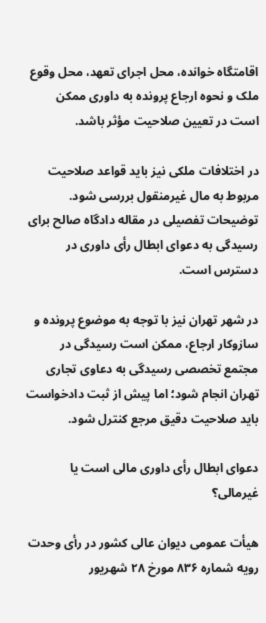اقامتگاه خوانده، محل اجرای تعهد، محل وقوع ملک و نحوه ارجاع پرونده به داوری ممکن است در تعیین صلاحیت مؤثر باشد.

در اختلافات ملکی نیز باید قواعد صلاحیت مربوط به مال غیرمنقول بررسی شود. توضیحات تفصیلی در مقاله دادگاه صالح برای رسیدگی به دعوای ابطال رأی داوری در دسترس است.

در شهر تهران نیز با توجه به موضوع پرونده و سازوکار ارجاع، ممکن است رسیدگی در مجتمع تخصصی رسیدگی به دعاوی تجاری تهران انجام شود؛ اما پیش از ثبت دادخواست باید صلاحیت دقیق مرجع کنترل شود.

دعوای ابطال رأی داوری مالی است یا غیرمالی؟

هیأت عمومی دیوان عالی کشور در رأی وحدت رویه شماره ۸۳۶ مورخ ۲۸ شهریور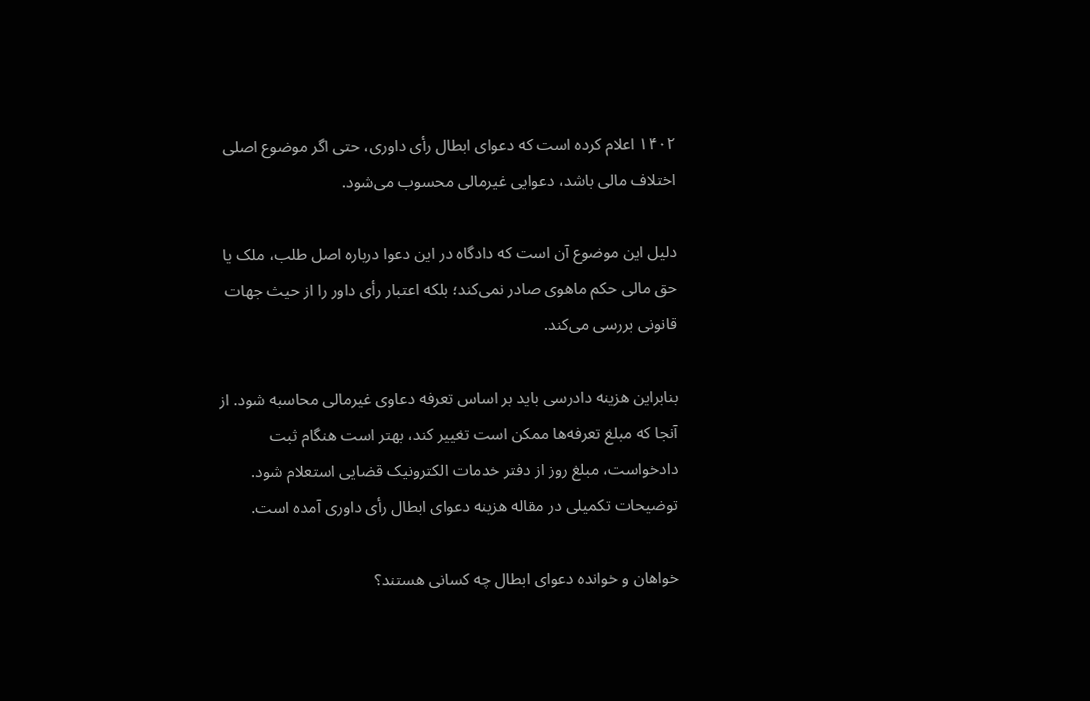۱۴۰۲ اعلام کرده است که دعوای ابطال رأی داوری، حتی اگر موضوع اصلی اختلاف مالی باشد، دعوایی غیرمالی محسوب می‌شود.

دلیل این موضوع آن است که دادگاه در این دعوا درباره اصل طلب، ملک یا حق مالی حکم ماهوی صادر نمی‌کند؛ بلکه اعتبار رأی داور را از حیث جهات قانونی بررسی می‌کند.

بنابراین هزینه دادرسی باید بر اساس تعرفه دعاوی غیرمالی محاسبه شود. از آنجا که مبلغ تعرفه‌ها ممکن است تغییر کند، بهتر است هنگام ثبت دادخواست، مبلغ روز از دفتر خدمات الکترونیک قضایی استعلام شود. توضیحات تکمیلی در مقاله هزینه دعوای ابطال رأی داوری آمده است.

خواهان و خوانده دعوای ابطال چه کسانی هستند؟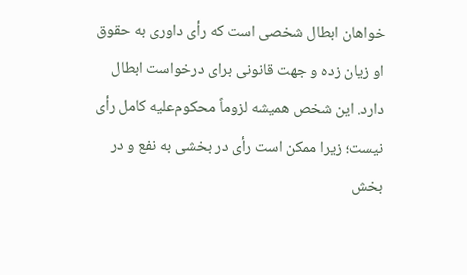خواهان ابطال شخصی است که رأی داوری به حقوق او زیان زده و جهت قانونی برای درخواست ابطال دارد. این شخص همیشه لزوماً محکوم‌علیه کامل رأی نیست؛ زیرا ممکن است رأی در بخشی به نفع و در بخش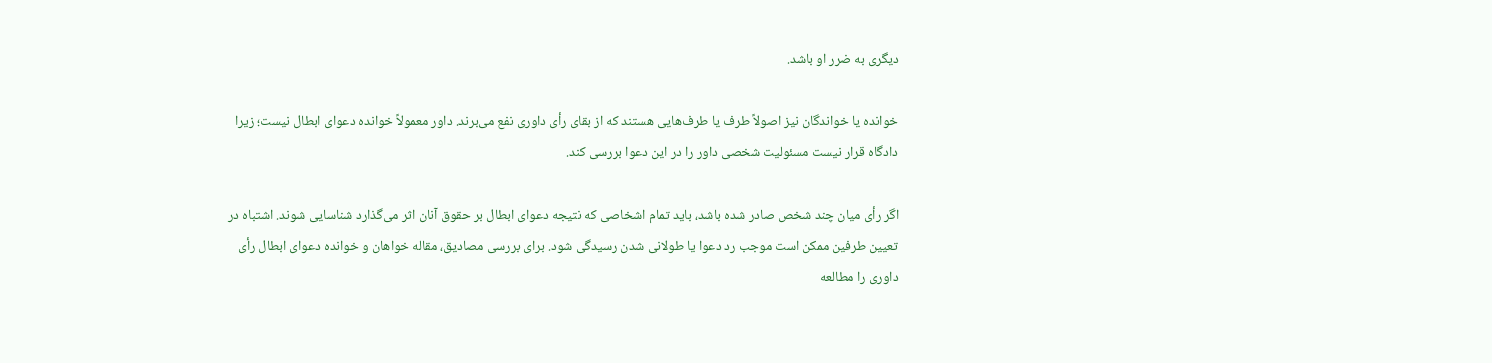دیگری به ضرر او باشد.

خوانده یا خواندگان نیز اصولاً طرف یا طرف‌هایی هستند که از بقای رأی داوری نفع می‌برند. داور معمولاً خوانده دعوای ابطال نیست؛ زیرا دادگاه قرار نیست مسئولیت شخصی داور را در این دعوا بررسی کند.

اگر رأی میان چند شخص صادر شده باشد، باید تمام اشخاصی که نتیجه دعوای ابطال بر حقوق آنان اثر می‌گذارد شناسایی شوند. اشتباه در تعیین طرفین ممکن است موجب رد دعوا یا طولانی شدن رسیدگی شود. برای بررسی مصادیق، مقاله خواهان و خوانده دعوای ابطال رأی داوری را مطالعه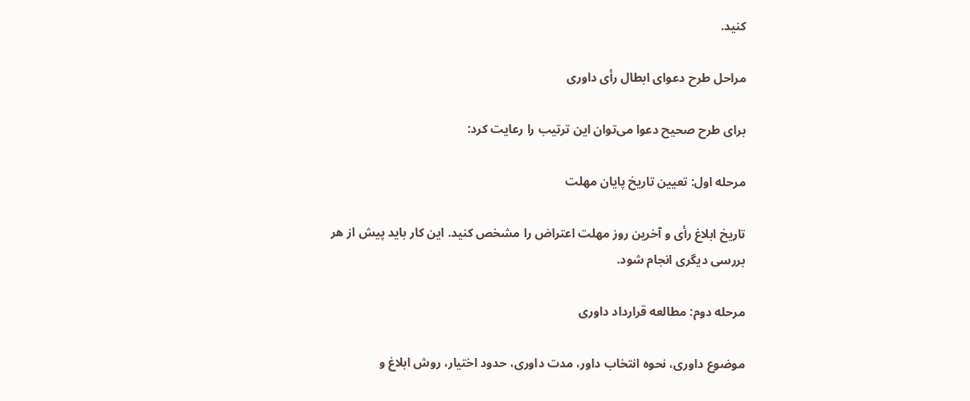کنید.

مراحل طرح دعوای ابطال رأی داوری

برای طرح صحیح دعوا می‌توان این ترتیب را رعایت کرد:

مرحله اول: تعیین تاریخ پایان مهلت

تاریخ ابلاغ رأی و آخرین روز مهلت اعتراض را مشخص کنید. این کار باید پیش از هر بررسی دیگری انجام شود.

مرحله دوم: مطالعه قرارداد داوری

موضوع داوری، نحوه انتخاب داور، مدت داوری، حدود اختیار، روش ابلاغ و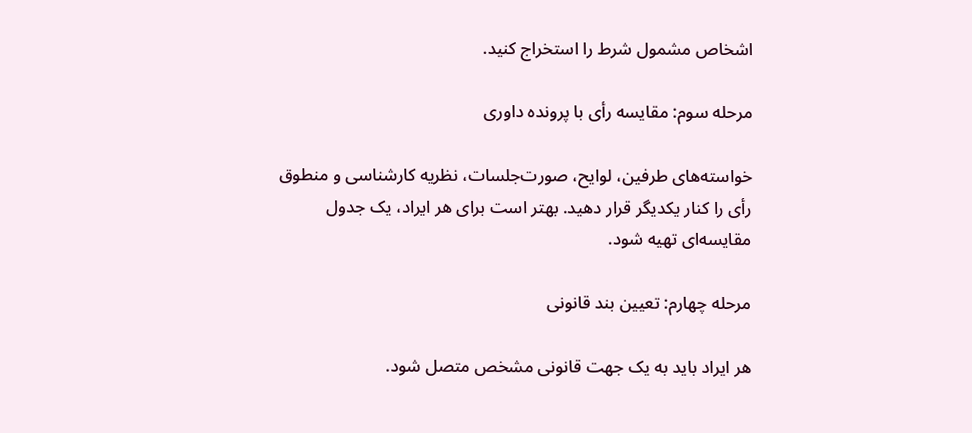اشخاص مشمول شرط را استخراج کنید.

مرحله سوم: مقایسه رأی با پرونده داوری

خواسته‌های طرفین، لوایح، صورت‌جلسات، نظریه کارشناسی و منطوق رأی را کنار یکدیگر قرار دهید. بهتر است برای هر ایراد، یک جدول مقایسه‌ای تهیه شود.

مرحله چهارم: تعیین بند قانونی

هر ایراد باید به یک جهت قانونی مشخص متصل شود.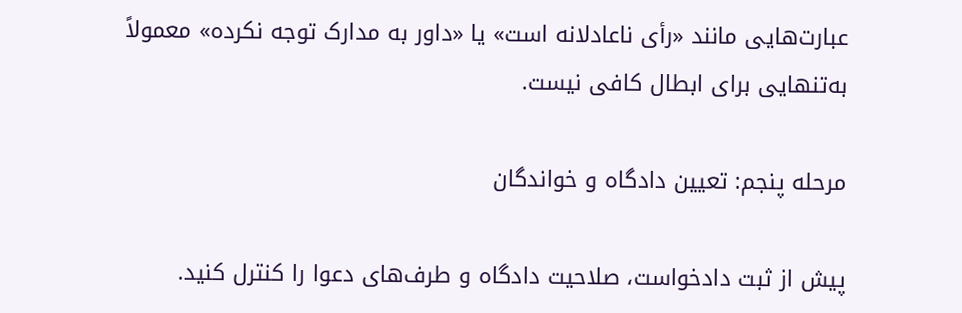عبارت‌هایی مانند «رأی ناعادلانه است» یا «داور به مدارک توجه نکرده» معمولاً به‌تنهایی برای ابطال کافی نیست.

مرحله پنجم: تعیین دادگاه و خواندگان

پیش از ثبت دادخواست، صلاحیت دادگاه و طرف‌های دعوا را کنترل کنید.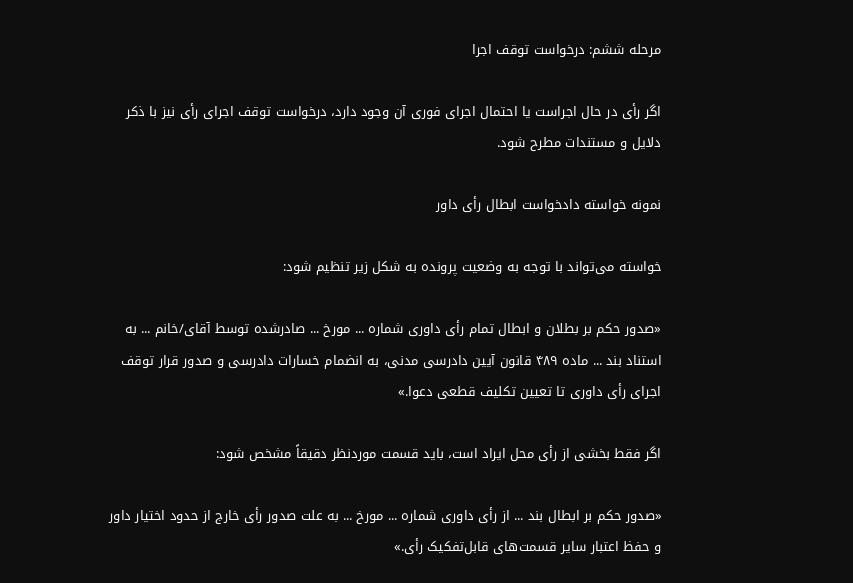مرحله ششم: درخواست توقف اجرا

اگر رأی در حال اجراست یا احتمال اجرای فوری آن وجود دارد، درخواست توقف اجرای رأی نیز با ذکر دلایل و مستندات مطرح شود.

نمونه خواسته دادخواست ابطال رأی داور

خواسته می‌تواند با توجه به وضعیت پرونده به شکل زیر تنظیم شود:

«صدور حکم بر بطلان و ابطال تمام رأی داوری شماره ... مورخ ... صادرشده توسط آقای/خانم ... به استناد بند ... ماده ۴۸۹ قانون آیین دادرسی مدنی، به انضمام خسارات دادرسی و صدور قرار توقف اجرای رأی داوری تا تعیین تکلیف قطعی دعوا.»

اگر فقط بخشی از رأی محل ایراد است، باید قسمت موردنظر دقیقاً مشخص شود:

«صدور حکم بر ابطال بند ... از رأی داوری شماره ... مورخ ... به علت صدور رأی خارج از حدود اختیار داور و حفظ اعتبار سایر قسمت‌های قابل‌تفکیک رأی.»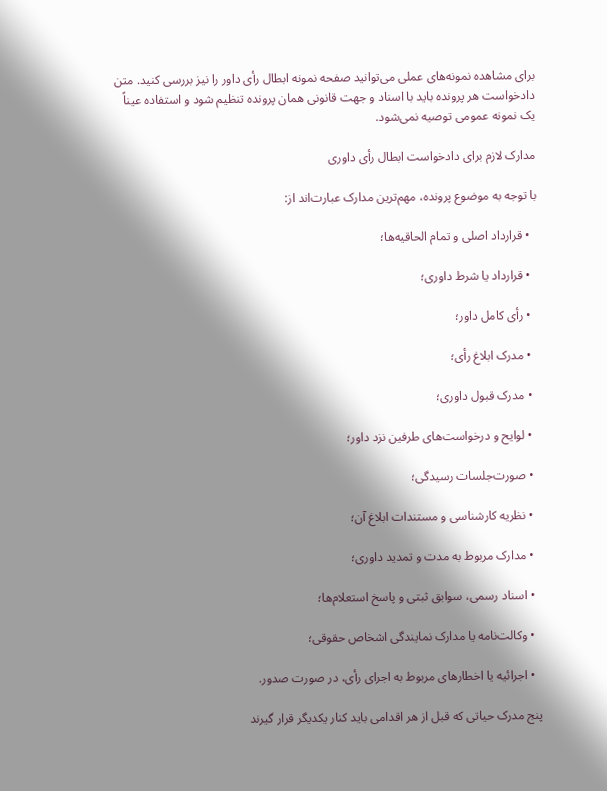برای مشاهده نمونه‌های عملی می‌توانید صفحه نمونه ابطال رأی داور را نیز بررسی کنید. متن دادخواست هر پرونده باید با اسناد و جهت قانونی همان پرونده تنظیم شود و استفاده عیناً یک نمونه عمومی توصیه نمی‌شود.

مدارک لازم برای دادخواست ابطال رأی داوری

با توجه به موضوع پرونده، مهم‌ترین مدارک عبارت‌اند از:

  • قرارداد اصلی و تمام الحاقیه‌ها؛

  • قرارداد یا شرط داوری؛

  • رأی کامل داور؛

  • مدرک ابلاغ رأی؛

  • مدرک قبول داوری؛

  • لوایح و درخواست‌های طرفین نزد داور؛

  • صورت‌جلسات رسیدگی؛

  • نظریه کارشناسی و مستندات ابلاغ آن؛

  • مدارک مربوط به مدت و تمدید داوری؛

  • اسناد رسمی، سوابق ثبتی و پاسخ استعلام‌ها؛

  • وکالت‌نامه یا مدارک نمایندگی اشخاص حقوقی؛

  • اجرائیه یا اخطارهای مربوط به اجرای رأی، در صورت صدور.

پنج مدرک حیاتی که قبل از هر اقدامی باید کنار یکدیگر قرار گیرند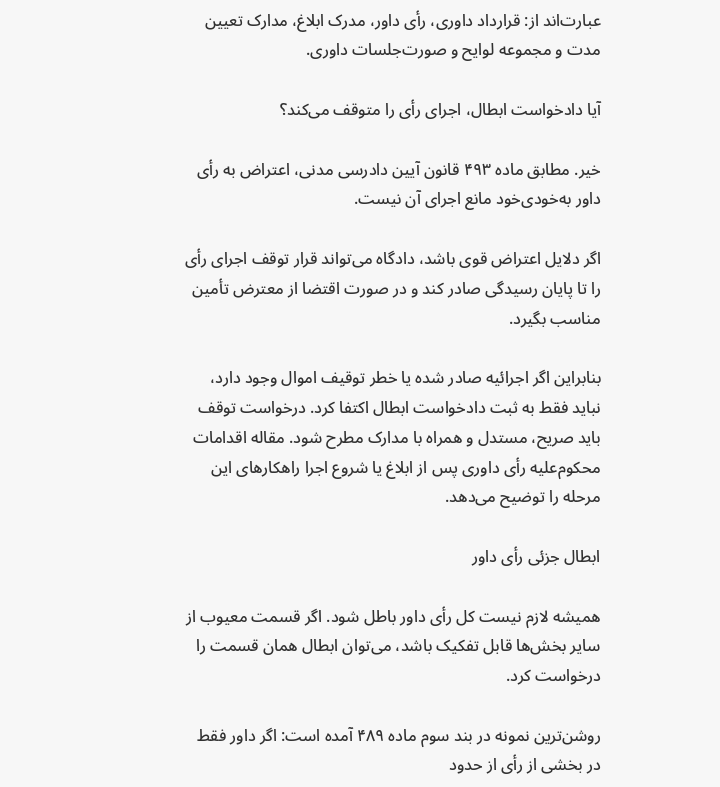عبارت‌اند از: قرارداد داوری، رأی داور، مدرک ابلاغ، مدارک تعیین مدت و مجموعه لوایح و صورت‌جلسات داوری.

آیا دادخواست ابطال، اجرای رأی را متوقف می‌کند؟

خیر. مطابق ماده ۴۹۳ قانون آیین دادرسی مدنی، اعتراض به رأی داور به‌خودی‌خود مانع اجرای آن نیست.

اگر دلایل اعتراض قوی باشد، دادگاه می‌تواند قرار توقف اجرای رأی را تا پایان رسیدگی صادر کند و در صورت اقتضا از معترض تأمین مناسب بگیرد.

بنابراین اگر اجرائیه صادر شده یا خطر توقیف اموال وجود دارد، نباید فقط به ثبت دادخواست ابطال اکتفا کرد. درخواست توقف باید صریح، مستدل و همراه با مدارک مطرح شود. مقاله اقدامات محکوم‌علیه رأی داوری پس از ابلاغ یا شروع اجرا راهکارهای این مرحله را توضیح می‌دهد.

ابطال جزئی رأی داور

همیشه لازم نیست کل رأی داور باطل شود. اگر قسمت معیوب از سایر بخش‌ها قابل تفکیک باشد، می‌توان ابطال همان قسمت را درخواست کرد.

روشن‌ترین نمونه در بند سوم ماده ۴۸۹ آمده است: اگر داور فقط در بخشی از رأی از حدود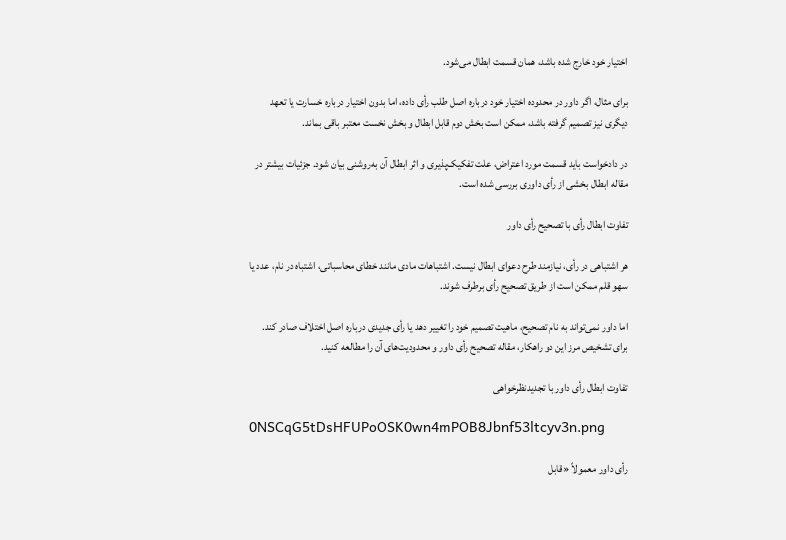اختیار خود خارج شده باشد، همان قسمت ابطال می‌شود.

برای مثال، اگر داور در محدوده اختیار خود درباره اصل طلب رأی داده، اما بدون اختیار درباره خسارت یا تعهد دیگری نیز تصمیم گرفته باشد، ممکن است بخش دوم قابل ابطال و بخش نخست معتبر باقی بماند.

در دادخواست باید قسمت مورد اعتراض، علت تفکیک‌پذیری و اثر ابطال آن به‌روشنی بیان شود. جزئیات بیشتر در مقاله ابطال بخشی از رأی داوری بررسی شده است.

تفاوت ابطال رأی با تصحیح رأی داور

هر اشتباهی در رأی، نیازمند طرح دعوای ابطال نیست. اشتباهات مادی مانند خطای محاسباتی، اشتباه در نام، عدد یا سهو قلم ممکن است از طریق تصحیح رأی برطرف شوند.

اما داور نمی‌تواند به نام تصحیح، ماهیت تصمیم خود را تغییر دهد یا رأی جدیدی درباره اصل اختلاف صادر کند. برای تشخیص مرز این دو راهکار، مقاله تصحیح رأی داور و محدودیت‌های آن را مطالعه کنید.

تفاوت ابطال رأی داور با تجدیدنظرخواهی

0NSCqG5tDsHFUPoOSK0wn4mPOB8Jbnf53ltcyv3n.png

رأی داور معمولاً «قابل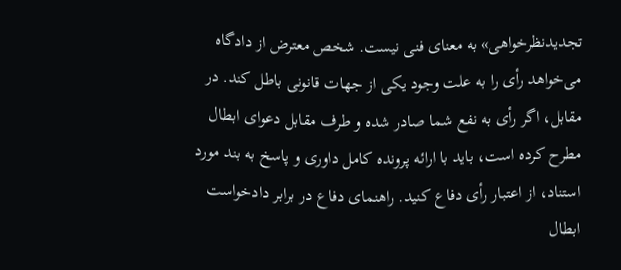تجدیدنظرخواهی» به معنای فنی نیست. شخص معترض از دادگاه می‌خواهد رأی را به علت وجود یکی از جهات قانونی باطل کند. در مقابل، اگر رأی به نفع شما صادر شده و طرف مقابل دعوای ابطال مطرح کرده است، باید با ارائه پرونده کامل داوری و پاسخ به بند مورد استناد، از اعتبار رأی دفاع کنید. راهنمای دفاع در برابر دادخواست ابطال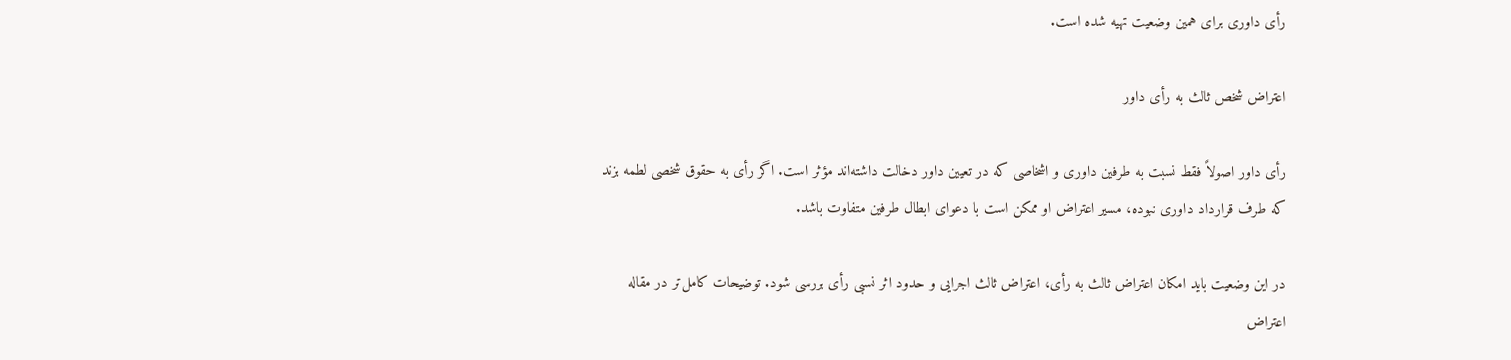رأی داوری برای همین وضعیت تهیه شده است.

اعتراض شخص ثالث به رأی داور

رأی داور اصولاً فقط نسبت به طرفین داوری و اشخاصی که در تعیین داور دخالت داشته‌اند مؤثر است. اگر رأی به حقوق شخصی لطمه بزند که طرف قرارداد داوری نبوده، مسیر اعتراض او ممکن است با دعوای ابطال طرفین متفاوت باشد.

در این وضعیت باید امکان اعتراض ثالث به رأی، اعتراض ثالث اجرایی و حدود اثر نسبی رأی بررسی شود. توضیحات کامل‌تر در مقاله اعتراض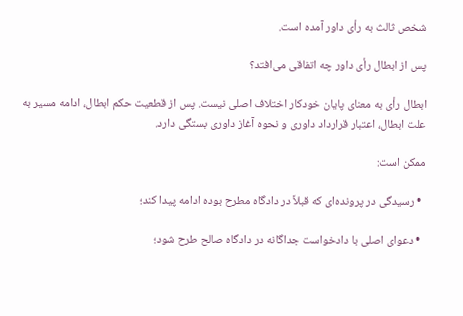شخص ثالث به رأی داور آمده است.

پس از ابطال رأی داور چه اتفاقی می‌افتد؟

ابطال رأی به معنای پایان خودکار اختلاف اصلی نیست. پس از قطعیت حکم ابطال، ادامه مسیر به علت ابطال، اعتبار قرارداد داوری و نحوه آغاز داوری بستگی دارد.

ممکن است:

  • رسیدگی در پرونده‌ای که قبلاً در دادگاه مطرح بوده ادامه پیدا کند؛

  • دعوای اصلی با دادخواست جداگانه در دادگاه صالح طرح شود؛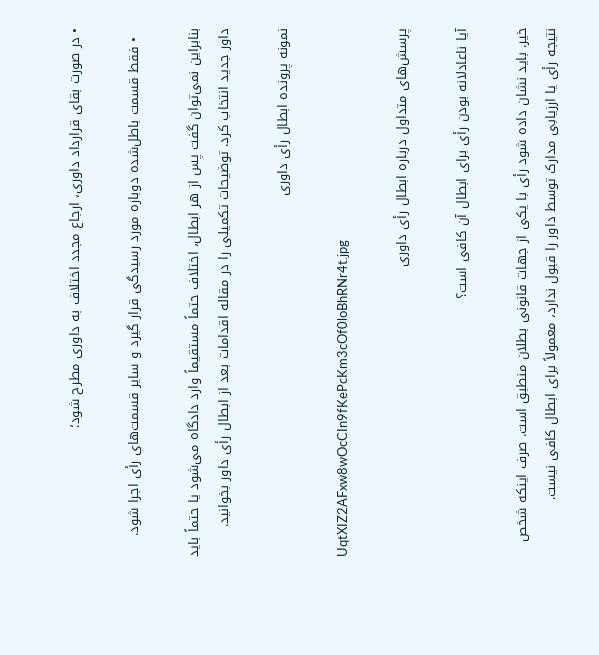• در صورت بقای قرارداد داوری، ارجاع مجدد اختلاف به داوری مطرح شود؛

  • فقط قسمت باطل‌شده دوباره مورد رسیدگی قرار گیرد و سایر قسمت‌های رأی اجرا شود.

بنابراین نمی‌توان گفت پس از هر ابطال، اختلاف حتماً مستقیماً وارد دادگاه می‌شود یا حتماً باید داور جدید انتخاب کرد. توضیحات تکمیلی را در مقاله اقدامات بعد از ابطال رأی داور بخوانید.

نمونه پرونده ابطال رأی داوری

UqtXIZ2AFxw8wOcCIn9fKePcKm3cOf0loBhRNr4t.jpg

پرسش‌های متداول درباره ابطال رأی داوری

آیا ناعادلانه بودن رأی برای ابطال آن کافی است؟

خیر. باید نشان داده شود رأی با یکی از جهات قانونی بطلان منطبق است. صرف اینکه شخص نتیجه رأی یا ارزیابی مدارک توسط داور را قبول ندارد، معمولاً برای ابطال کافی نیست.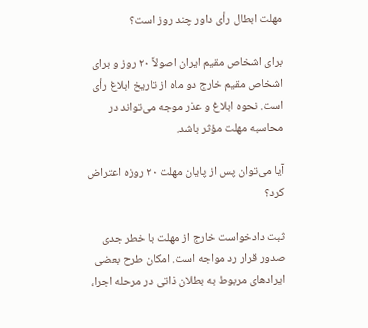مهلت ابطال رأی داور چند روز است؟

برای اشخاص مقیم ایران اصولاً ۲۰ روز و برای اشخاص مقیم خارج دو ماه از تاریخ ابلاغ رأی است. نحوه ابلاغ و عذر موجه می‌تواند در محاسبه مهلت مؤثر باشد.

آیا می‌توان پس از پایان مهلت ۲۰ روزه اعتراض کرد؟

ثبت دادخواست خارج از مهلت با خطر جدی صدور قرار رد مواجه است. امکان طرح بعضی ایرادهای مربوط به بطلان ذاتی در مرحله اجرا،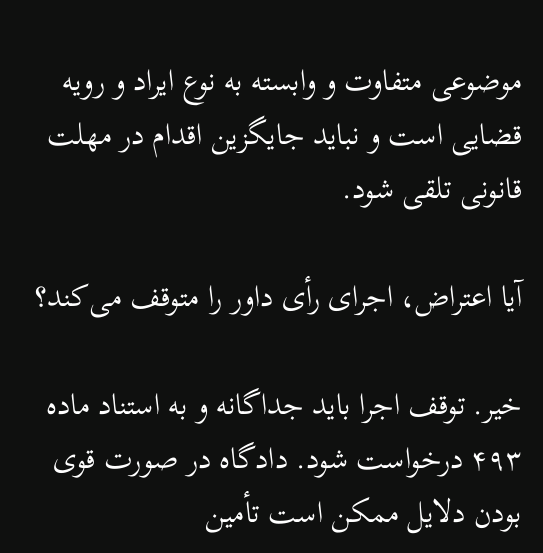موضوعی متفاوت و وابسته به نوع ایراد و رویه قضایی است و نباید جایگزین اقدام در مهلت قانونی تلقی شود.

آیا اعتراض، اجرای رأی داور را متوقف می‌کند؟

خیر. توقف اجرا باید جداگانه و به استناد ماده ۴۹۳ درخواست شود. دادگاه در صورت قوی بودن دلایل ممکن است تأمین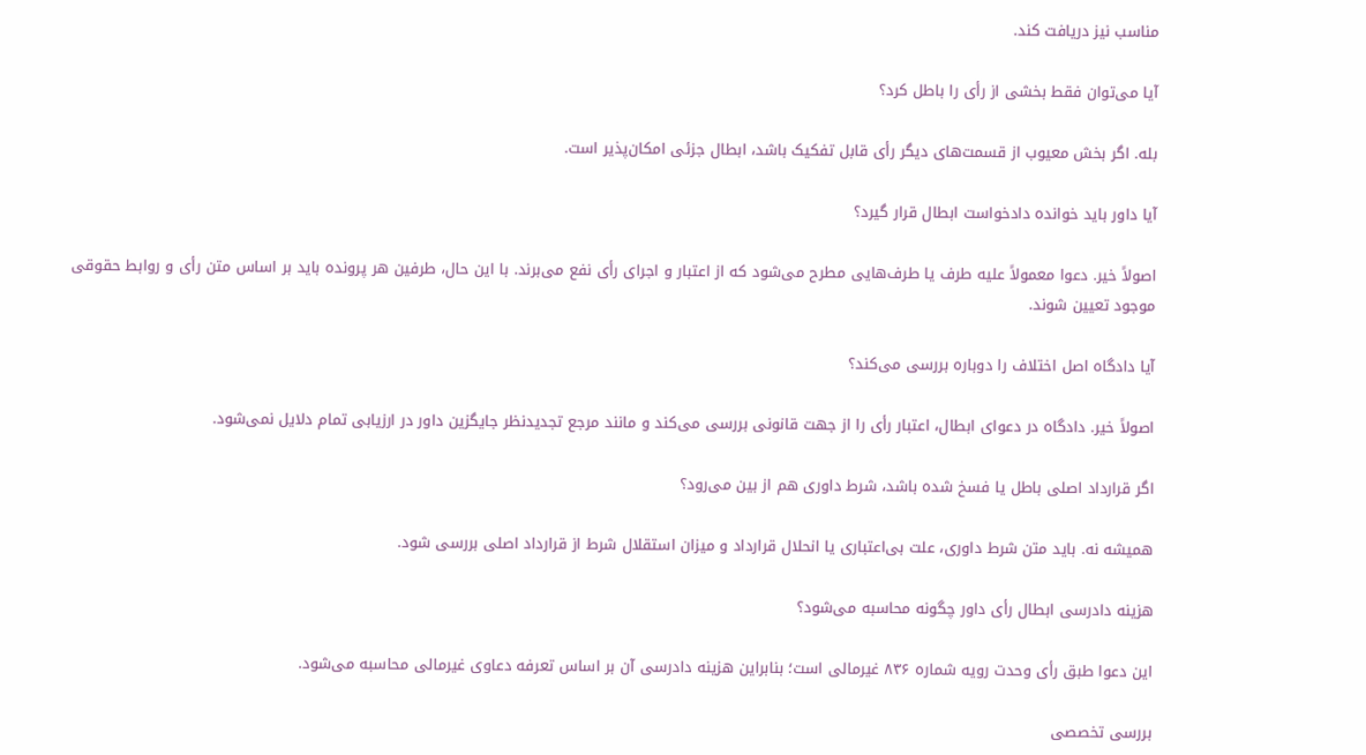مناسب نیز دریافت کند.

آیا می‌توان فقط بخشی از رأی را باطل کرد؟

بله. اگر بخش معیوب از قسمت‌های دیگر رأی قابل تفکیک باشد، ابطال جزئی امکان‌پذیر است.

آیا داور باید خوانده دادخواست ابطال قرار گیرد؟

اصولاً خیر. دعوا معمولاً علیه طرف یا طرف‌هایی مطرح می‌شود که از اعتبار و اجرای رأی نفع می‌برند. با این حال، طرفین هر پرونده باید بر اساس متن رأی و روابط حقوقی موجود تعیین شوند.

آیا دادگاه اصل اختلاف را دوباره بررسی می‌کند؟

اصولاً خیر. دادگاه در دعوای ابطال، اعتبار رأی را از جهت قانونی بررسی می‌کند و مانند مرجع تجدیدنظر جایگزین داور در ارزیابی تمام دلایل نمی‌شود.

اگر قرارداد اصلی باطل یا فسخ شده باشد، شرط داوری هم از بین می‌رود؟

همیشه نه. باید متن شرط داوری، علت بی‌اعتباری یا انحلال قرارداد و میزان استقلال شرط از قرارداد اصلی بررسی شود.

هزینه دادرسی ابطال رأی داور چگونه محاسبه می‌شود؟

این دعوا طبق رأی وحدت رویه شماره ۸۳۶ غیرمالی است؛ بنابراین هزینه دادرسی آن بر اساس تعرفه دعاوی غیرمالی محاسبه می‌شود.

بررسی تخصصی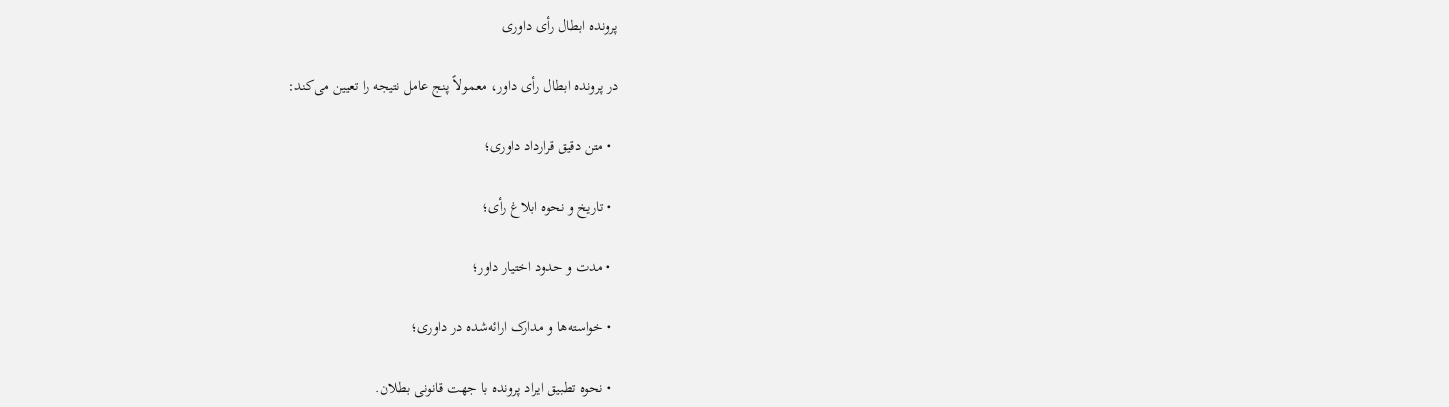پرونده ابطال رأی داوری

در پرونده ابطال رأی داور، معمولاً پنج عامل نتیجه را تعیین می‌کند:

  • متن دقیق قرارداد داوری؛

  • تاریخ و نحوه ابلاغ رأی؛

  • مدت و حدود اختیار داور؛

  • خواسته‌ها و مدارک ارائه‌شده در داوری؛

  • نحوه تطبیق ایراد پرونده با جهت قانونی بطلان.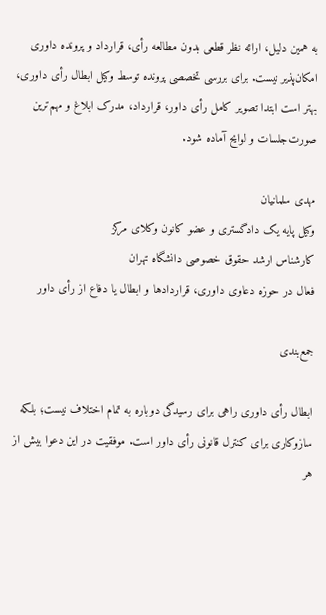به همین دلیل، ارائه نظر قطعی بدون مطالعه رأی، قرارداد و پرونده داوری امکان‌پذیر نیست. برای بررسی تخصصی پرونده توسط وکیل ابطال رأی داوری، بهتر است ابتدا تصویر کامل رأی داور، قرارداد، مدرک ابلاغ و مهم‌ترین صورت‌جلسات و لوایح آماده شود.

مهدی سلمانیان
وکیل پایه یک دادگستری و عضو کانون وکلای مرکز
کارشناس ارشد حقوق خصوصی دانشگاه تهران
فعال در حوزه دعاوی داوری، قراردادها و ابطال یا دفاع از رأی داور

جمع‌بندی

ابطال رأی داوری راهی برای رسیدگی دوباره به تمام اختلاف نیست؛ بلکه سازوکاری برای کنترل قانونی رأی داور است. موفقیت در این دعوا بیش از هر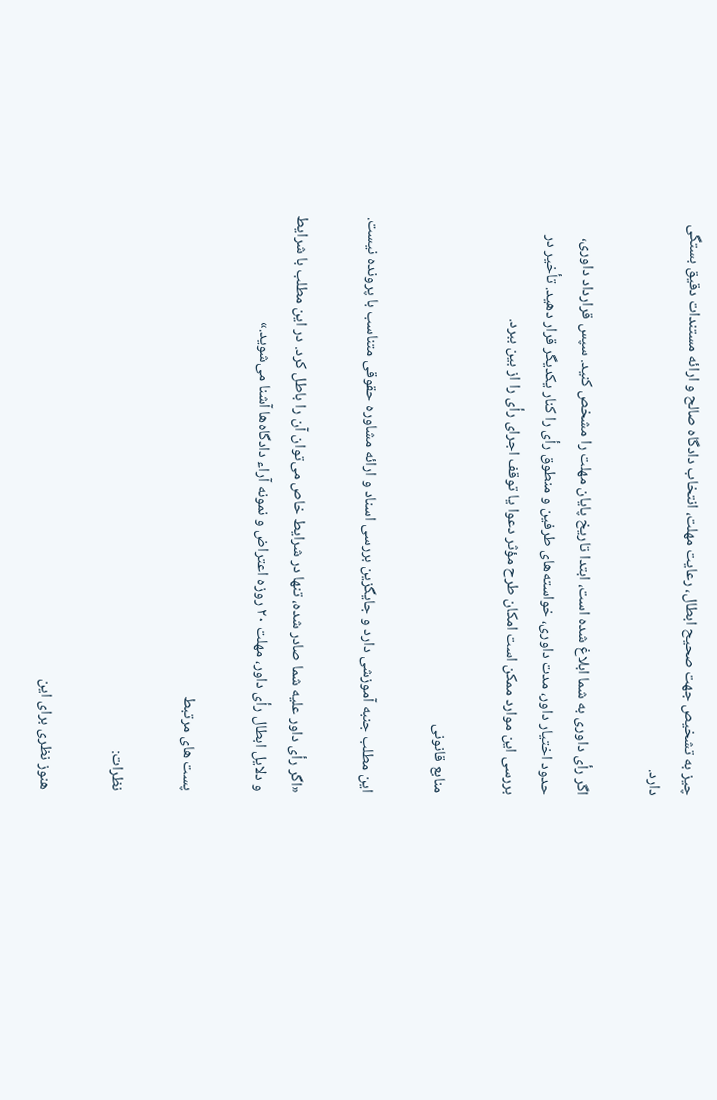چیز به تشخیص جهت صحیح ابطال، رعایت مهلت، انتخاب دادگاه صالح و ارائه مستندات دقیق بستگی دارد.

اگر رأی داوری به شما ابلاغ شده است، ابتدا تاریخ پایان مهلت را مشخص کنید. سپس قرارداد داوری، حدود اختیار داور، مدت داوری، خواسته‌های طرفین و منطوق رأی را کنار یکدیگر قرار دهید. تأخیر در بررسی این موارد ممکن است امکان طرح مؤثر دعوا یا توقف اجرای رأی را از بین ببرد.

منابع قانونی

این مطلب جنبه آموزشی دارد و جایگزین بررسی اسناد و ارائه مشاوره حقوقی متناسب با پرونده نیست.

«اگر رأی داور علیه شما صادر شده، تنها در شرایط خاص می‌توان آن را باطل کرد. در این مطلب با شرایط و دلایل ابطال رأی داور، مهلت ۲۰ روزه اعتراض و نمونه آراء دادگاه‌ها آشنا می‌شوید.»

پست های مرتبط

نظرات:

هنوز نظری برای این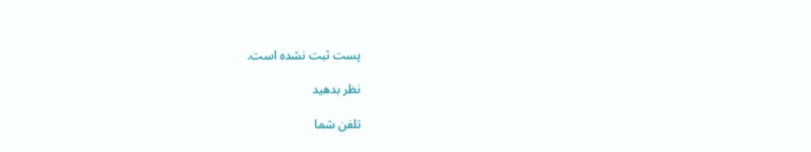پست ثبت نشده است.

نظر بدهید

تلفن شما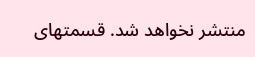منتشر نخواهد شد. قسمتهای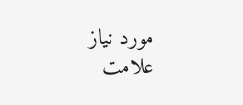مورد نیاز علامت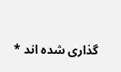گذاری شده اند *